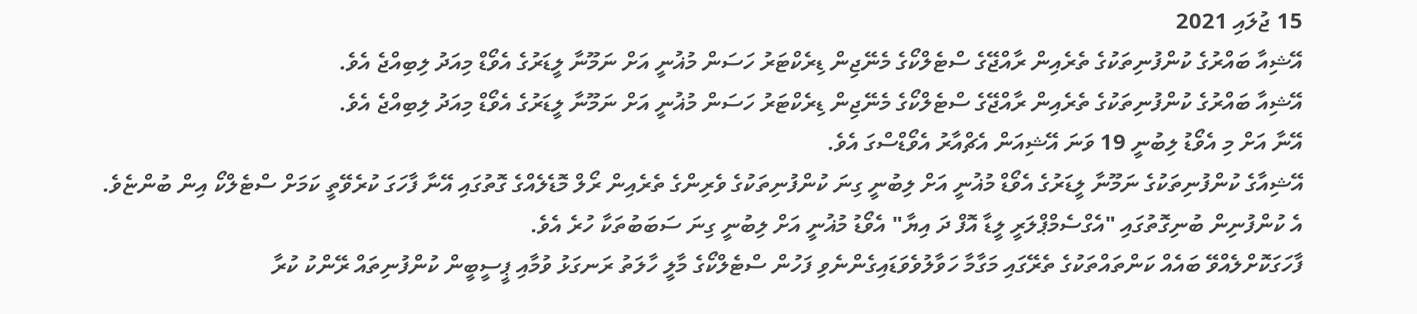15 ޖުލައި 2021
އޭޝިއާ ބައްރުގެ ކުންފުނިތަކުގެ ތެރެއިން ރާއްޖޭގެ ސްޓެލްކޯގެ މެނޭޖިން ޑިރެކްޓަރު ހަސަން މުޣުނީ އަށް ނަމޫނާ ލީޑަރުގެ އެވޯޑް މިއަދު ލިބިއްޖެ އެވެ.
އޭޝިއާ ބައްރުގެ ކުންފުނިތަކުގެ ތެރެއިން ރާއްޖޭގެ ސްޓެލްކޯގެ މެނޭޖިން ޑިރެކްޓަރު ހަސަން މުޣުނީ އަށް ނަމޫނާ ލީޑަރުގެ އެވޯޑް މިއަދު ލިބިއްޖެ އެވެ.
އޭނާ އަށް މި އެވޯޑު ލިބުނީ 19 ވަނަ އޭޝިއަން އެޗްއާރު އެވޯޑްސްގަ އެވެ.
އޭޝިއާގެ ކުންފުނިތަކުގެ ނަމޫނާ ލީޑަރުގެ އެވޯޑް މުޣުނީ އަށް ލިބުނީ ގިނަ ކުންފުނިތަކުގެ ވެރިންގެ ތެރެއިން ރޯލް މޮޑެލެއްގެ ގޮތުގައި އޭނާ ފާހަގަ ކުރެވޭތީ ކަމަށް ސްޓެލްކޯ އިން ބުންޏެވެ.
އެ ކުންފުނިން ބުނިގޮތުގައި "އެގްސެމްޕްލަރީ ލީޑާ އޮފް ދަ އިޔާ" އެވޯޑު މުޣުނީ އަށް ލިބުނީ ގިނަ ސަބަބުތަކާ ހުރެ އެވެ.
ފާހަގަކޮށްލެއްވޭ ބައެއް ކަންތައްތަކުގެ ތެރޭގައި މަގާމާ ހަވާލުވެވަޑައިގެންނެވި ފަހުން ސްޓެލްކޯގެ މާލީ ހާލަތު ރަނގަޅު ވުމާއި ޕީސީބީން ކުންފުނިތައް ރޭންކު ކުރާ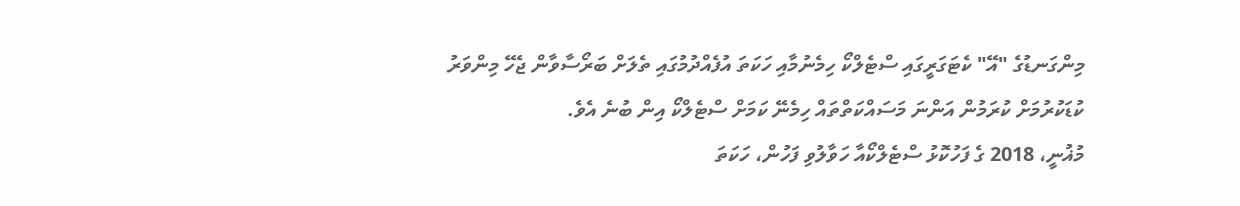މިންގަނޑުގެ "އޭ" ކެޓަގަރީގައި ސްޓެލްކޯ ހިމެނުމާއި ހަކަތަ އުފެއްދުމުގައި ތެލަށް ބަރޯސާވާން ޖެހޭ މިންވަރު ކުޑަކުރުމަށް ކުރަމުން އަންނަ މަސައްކަތްތައް ހިމެނޭ ކަމަށް ސްޓެލްކޯ އިން ބުނެ އެވެ.
މުޣުނީ، 2018 ގެ ފަހުކޮޅު ސްޓެލްކޯއާ ހަވާލުވި ފަހުން، ހަކަތަ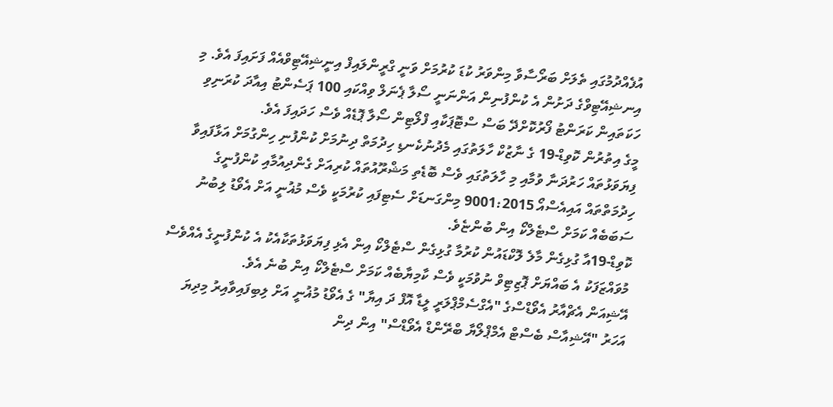އުފެއްދުމުގައި ތެލަށް ބަރޯސާވާ މިންވަރު ކުޑަ ކުރުމަށް ވަނީ ގްރީންލައިފް އިނީޝިއޭޓިވްއެއް ފަށައިފަ އެވެ. މި އިނޝިއޭޓިވްގެ ދަށުން އެ ކުންފުނިން އަންނަނީ ސޯލާ ޕެނަލް ވިއްކައި 100 ޕަސެންޓު އިއާދަ ކުރަނިވި ހަކަތައިން ކަރަންޓު ފޯރުކޮށްދޭ ބަސް ސްޓޮޕަކާއި ފްލޯޓިން ސޯލާ ޕޮޑެއް ވެސް ހަދައިފަ އެވެ.
މީގެ އިތުރުން ކޮވިޑް-19 ގެ ނާޒުކް ހާލަތުގައި މެދުނުކެނޑި ހިދުމަތް ދިނުމަށް ކުންފުނި ހިންގުމަށް އަޅާފައިވާ ފިޔަވަޅުތައް ހަރުދަނާ ވުމާއި މި ހާލަތުގައި ވެސް ބޮޑެތި މަޝްރޫއުތައް ކުރިއަށް ގެންދިއުމާއި ކުންފުނީގެ ހިދުމަތްތައް އައިއެސްއޯ 9001:2015 މިންގަނޑަށް ސެޓިފައި ކުރުމަކީ ވެސް މުޣުނީ އަށް އެވޯޑު ލިބުނު ސަބަބެއް ކަމަށް ސްޓެލްކޯ އިން ބުންޏެވެ.
ކޮވިޑް-19އާ ގުޅިގެން މާލެ ލޮކްޑައުން ކުރުމާ ގުޅިގެން ސްޓެލްކޯ އިން އެޅި ފިޔަވަޅުތަކާއެކު އެ ކުންފުނީގެ އެއްވެސް މުވައްޒަފަކު އެ ބައްޔަށް ޕޮޒިޓިވް ނުވުމަކީ ވެސް ކާމިޔާބެއް ކަމަށް ސްޓެލްކޯ އިން ބުނެ އެވެ.
އޭޝިއަން އެޗްއާރު އެވޯޑްސްގެ "އެގްސެމްޕްލަރީ ލީޑާ އޮފް ދަ އިޔާ" ގެ އެވޯޑު މުޣުނީ އަށް ލިބިފައިވާއިރު މިދިޔަ އަހަރު "އޭޝިއާސް ބެސްޓް އެމްޕްލޯޔާ ބްރޭންޑް އެވޯޑްސް" އިން ދިން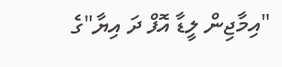"އިމާޖިން ލީޑާ އޮފް ދަ އިޔާ"ގެ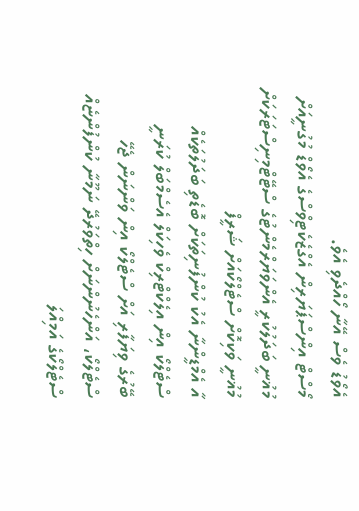އެވޯޑު ވެސް އޭނާ ހޯއްދެވި އެވެ.
މޯސްޓް އިންސްޕަޔަރިން އެގްޒެކެޓިވްސްގެ އެވޯޑް މުގުނީއަށް
މުޣުނީ ބަދަލުކުރީ އެންވަޔަރްމެންޓުގެ ސްޓޭޓްމިނިސްޓަރަކަށް
މުޣުނީ ވަކިކޮށް ސްޓެލްކޯއަށް ޝަރީފް
އާ އެމްޑީންނާ އެކު ކުންފުނިތަކަށް ބޮޑެތި ބަދަލުތަކެއް
ސްޓެލްކޯ އިން އިލެކްޓްރިކް ވެހިކަލް އެސެމްބަލް ކުރަނީ
ބޭރުގެ ވިޔަފާރި އަށް ސްޓެލްކޯ އިން ވަންނަން ޖެހޭ
ސްޓެލްކޯ، އަންހެނުންނަށް ހިތްވަރުދޭ ނަމޫނާ ކުންފުންޏެއް
ސްޓެލްކޯގެ އަމިއްލަ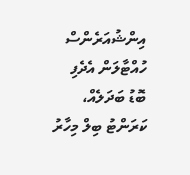އިންޝުއަރެންސް ހުއްޓާލަން އެދެފި
ބޮޑު ބަދަލެއް، ކަރަންޓު ބިލް މިހާރު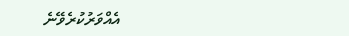އެއްވަރުކުރެވޭނެ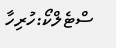ސްޓެލްކޯ:ހުރިހާ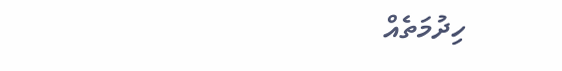ހިދުމަތެއް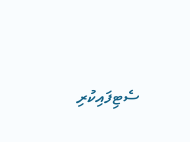ސެޓިފައިކުރި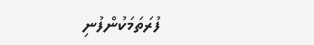ފުރަތަމަކުންފުނި